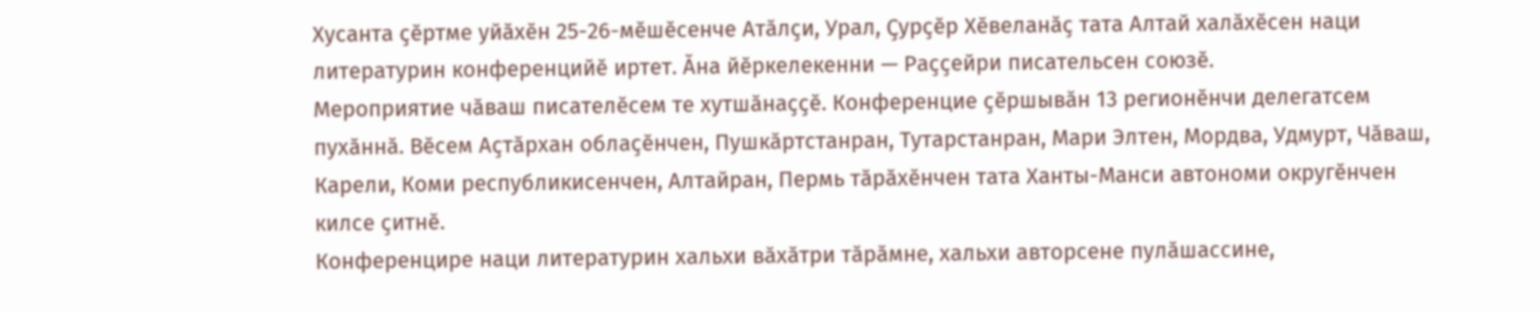Хусанта ҫӗртме уйӑхӗн 25-26-мӗшӗсенче Атӑлҫи, Урал, Ҫурҫӗр Хӗвеланӑҫ тата Алтай халӑхӗсен наци литературин конференцийӗ иртет. Ӑна йӗркелекенни — Раҫҫейри писательсен союзӗ.
Мероприятие чӑваш писателӗсем те хутшӑнаҫҫӗ. Конференцие ҫӗршывӑн 13 регионӗнчи делегатсем пухӑннӑ. Вӗсем Аҫтӑрхан облаҫӗнчен, Пушкӑртстанран, Тутарстанран, Мари Элтен, Мордва, Удмурт, Чӑваш, Карели, Коми республикисенчен, Алтайран, Пермь тӑрӑхӗнчен тата Ханты-Манси автономи округӗнчен килсе ҫитнӗ.
Конференцире наци литературин хальхи вӑхӑтри тӑрӑмне, хальхи авторсене пулӑшассине,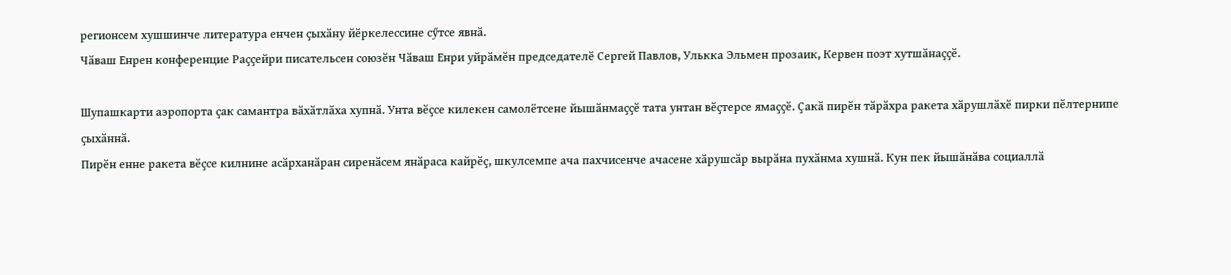регионсем хушшинче литература енчен ҫыхӑну йӗркелессине сӳтсе явнӑ.
Чӑваш Енрен конференцие Раҫҫейри писательсен союзӗн Чӑваш Енри уйрӑмӗн председателӗ Сергей Павлов, Улькка Эльмен прозаик, Кервен поэт хутшӑнаҫҫӗ.

Шупашкарти аэропорта ҫак самантра вӑхӑтлӑха хупнӑ. Унта вӗҫсе килекен самолётсене йышӑнмаҫҫӗ тата унтан вӗҫтерсе ямаҫҫӗ. Ҫакӑ пирӗн тӑрӑхра ракета хӑрушлӑхӗ пирки пӗлтернипе ҫыхӑннӑ.
Пирӗн енне ракета вӗҫсе килнине асӑрханӑран сиренӑсем янӑраса кайрӗҫ, шкулсемпе ача пахчисенче ачасене хӑрушсӑр вырӑна пухӑнма хушнӑ. Кун пек йышӑнӑва социаллӑ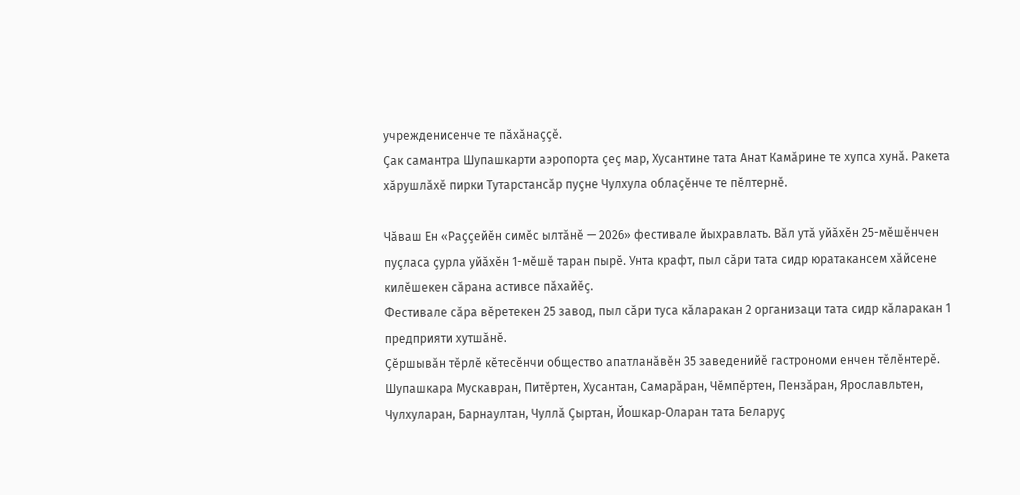учрежденисенче те пӑхӑнаҫҫӗ.
Ҫак самантра Шупашкарти аэропорта ҫеҫ мар, Хусантине тата Анат Камӑрине те хупса хунӑ. Ракета хӑрушлӑхӗ пирки Тутарстансӑр пуҫне Чулхула облаҫӗнче те пӗлтернӗ.

Чӑваш Ен «Раҫҫейӗн симӗс ылтӑнӗ — 2026» фестивале йыхравлать. Вӑл утӑ уйӑхӗн 25-мӗшӗнчен пуҫласа ҫурла уйӑхӗн 1-мӗшӗ таран пырӗ. Унта крафт, пыл сӑри тата сидр юратакансем хӑйсене килӗшекен сӑрана астивсе пӑхайӗҫ.
Фестивале сӑра вӗретекен 25 завод, пыл сӑри туса кӑларакан 2 организаци тата сидр кӑларакан 1 предприяти хутшӑнӗ.
Ҫӗршывӑн тӗрлӗ кӗтесӗнчи общество апатланӑвӗн 35 заведенийӗ гастрономи енчен тӗлӗнтерӗ.
Шупашкара Мускавран, Питӗртен, Хусантан, Самарӑран, Чӗмпӗртен, Пензӑран, Ярославльтен, Чулхуларан, Барнаултан, Чуллӑ Ҫыртан, Йошкар‑Оларан тата Беларуҫ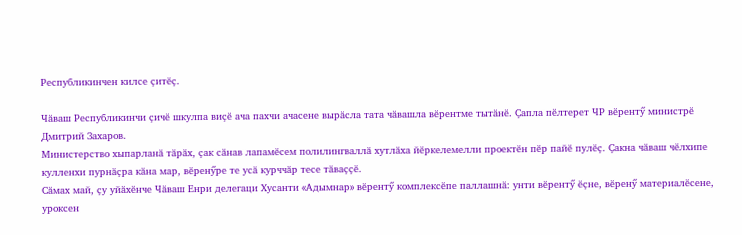Республикинчен килсе ҫитӗҫ.

Чӑваш Республикинчи ҫичӗ шкулпа виҫӗ ача пахчи ачасене вырӑсла тата чӑвашла вӗрентме тытӑнӗ. Ҫапла пӗлтерет ЧР вӗрентӳ министрӗ Дмитрий Захаров.
Министерство хыпарланӑ тӑрӑх, ҫак сӑнав лапамӗсем полилингваллӑ хутлӑха йӗркелемелли проектӗн пӗр пайӗ пулӗҫ. Ҫакна чӑваш чӗлхипе кулленхи пурнӑҫра кӑна мар, вӗренӳре те усӑ курччӑр тесе тӑваҫҫӗ.
Сӑмах май, ҫу уйӑхӗнче Чӑваш Енри делегаци Хусанти «Адымнар» вӗрентӳ комплексӗпе паллашнӑ: унти вӗрентӳ ӗҫне, вӗренӳ материалӗсене, уроксен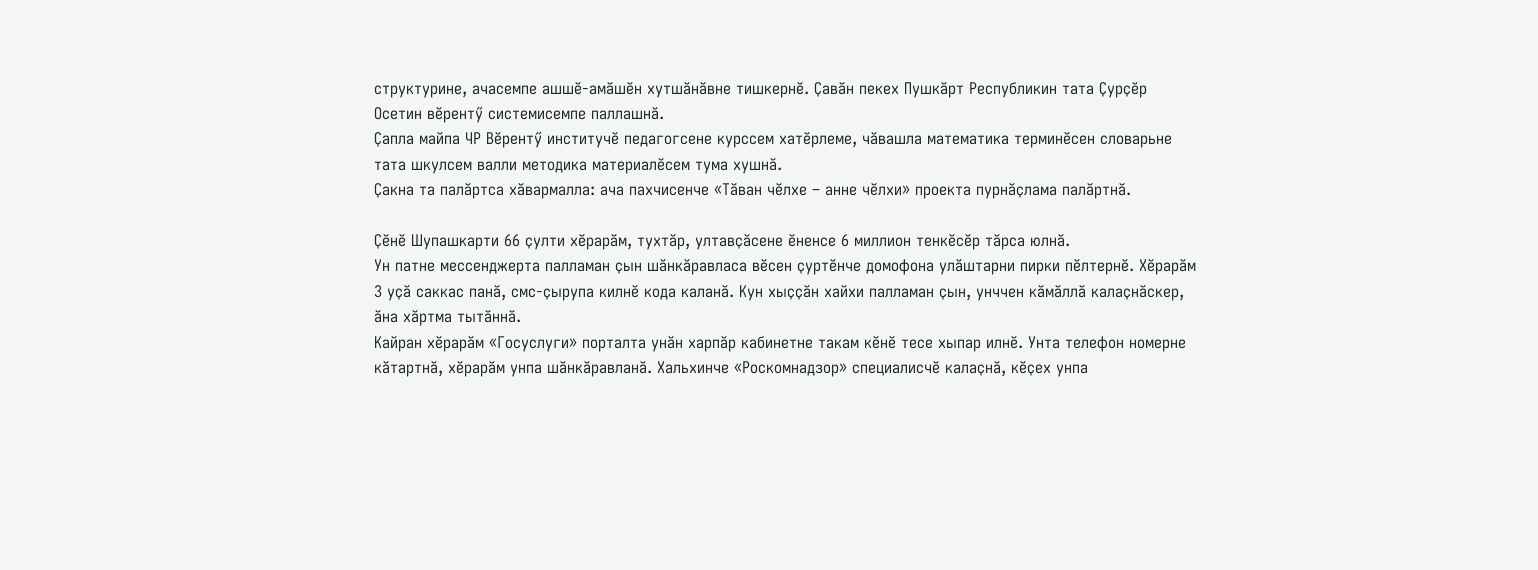структурине, ачасемпе ашшӗ-амӑшӗн хутшӑнӑвне тишкернӗ. Ҫавӑн пекех Пушкӑрт Республикин тата Ҫурҫӗр Осетин вӗрентӳ системисемпе паллашнӑ.
Ҫапла майпа ЧР Вӗрентӳ институчӗ педагогсене курссем хатӗрлеме, чӑвашла математика терминӗсен словарьне тата шкулсем валли методика материалӗсем тума хушнӑ.
Ҫакна та палӑртса хӑвармалла: ача пахчисенче «Тӑван чӗлхе – анне чӗлхи» проекта пурнӑҫлама палӑртнӑ.

Ҫӗнӗ Шупашкарти 66 ҫулти хӗрарӑм, тухтӑр, ултавҫӑсене ӗненсе 6 миллион тенкӗсӗр тӑрса юлнӑ.
Ун патне мессенджерта палламан ҫын шӑнкӑравласа вӗсен ҫуртӗнче домофона улӑштарни пирки пӗлтернӗ. Хӗрарӑм 3 уҫӑ саккас панӑ, смс-ҫырупа килнӗ кода каланӑ. Кун хыҫҫӑн хайхи палламан ҫын, унччен кӑмӑллӑ калаҫнӑскер, ӑна хӑртма тытӑннӑ.
Кайран хӗрарӑм «Госуслуги» порталта унӑн харпӑр кабинетне такам кӗнӗ тесе хыпар илнӗ. Унта телефон номерне кӑтартнӑ, хӗрарӑм унпа шӑнкӑравланӑ. Хальхинче «Роскомнадзор» специалисчӗ калаҫнӑ, кӗҫех унпа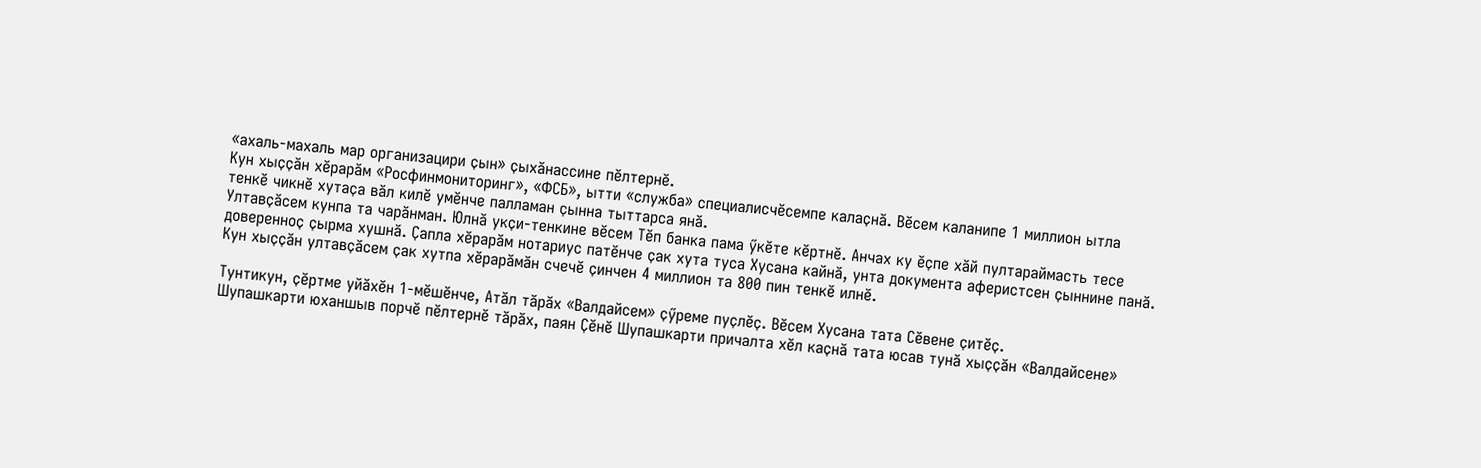«ахаль-махаль мар организацири ҫын» ҫыхӑнассине пӗлтернӗ.
Кун хыҫҫӑн хӗрарӑм «Росфинмониторинг», «ФСБ», ытти «служба» специалисчӗсемпе калаҫнӑ. Вӗсем каланипе 1 миллион ытла тенкӗ чикнӗ хутаҫа вӑл килӗ умӗнче палламан ҫынна тыттарса янӑ.
Ултавҫӑсем кунпа та чарӑнман. Юлнӑ укҫи-тенкине вӗсем Тӗп банка пама ӳкӗте кӗртнӗ. Анчах ку ӗҫпе хӑй пултараймасть тесе доверенноҫ ҫырма хушнӑ. Ҫапла хӗрарӑм нотариус патӗнче ҫак хута туса Хусана кайнӑ, унта документа аферистсен ҫыннине панӑ. Кун хыҫҫӑн ултавҫӑсем ҫак хутпа хӗрарӑмӑн счечӗ ҫинчен 4 миллион та 800 пин тенкӗ илнӗ.

Тунтикун, ҫӗртме уйӑхӗн 1-мӗшӗнче, Атӑл тӑрӑх «Валдайсем» ҫӳреме пуҫлӗҫ. Вӗсем Хусана тата Сӗвене ҫитӗҫ.
Шупашкарти юханшыв порчӗ пӗлтернӗ тӑрӑх, паян Ҫӗнӗ Шупашкарти причалта хӗл каҫнӑ тата юсав тунӑ хыҫҫӑн «Валдайсене»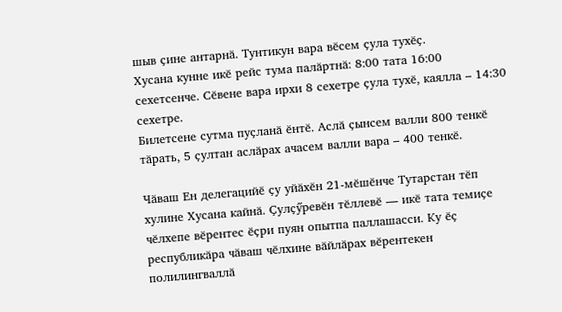шыв ҫине антарнӑ. Тунтикун вара вӗсем ҫула тухӗҫ.
Хусана кунне икӗ рейс тума палӑртнӑ: 8:00 тата 16:00 сехетсенче. Сӗвене вара ирхи 8 сехетре ҫула тухӗ, каялла – 14:30 сехетре.
Билетсене сутма пуҫланӑ ӗнтӗ. Аслӑ ҫынсем валли 800 тенкӗ тӑрать, 5 ҫултан аслӑрах ачасем валли вара – 400 тенкӗ.

Чӑваш Ен делегацийӗ ҫу уйӑхӗн 21-мӗшӗнче Тутарстан тӗп хулине Хусана кайнӑ. Ҫулҫӳревӗн тӗллевӗ — икӗ тата темиҫе чӗлхепе вӗрентес ӗҫри пуян опытпа паллашасси. Ку ӗҫ республикӑра чӑваш чӗлхине вӑйлӑрах вӗрентекен полилингваллӑ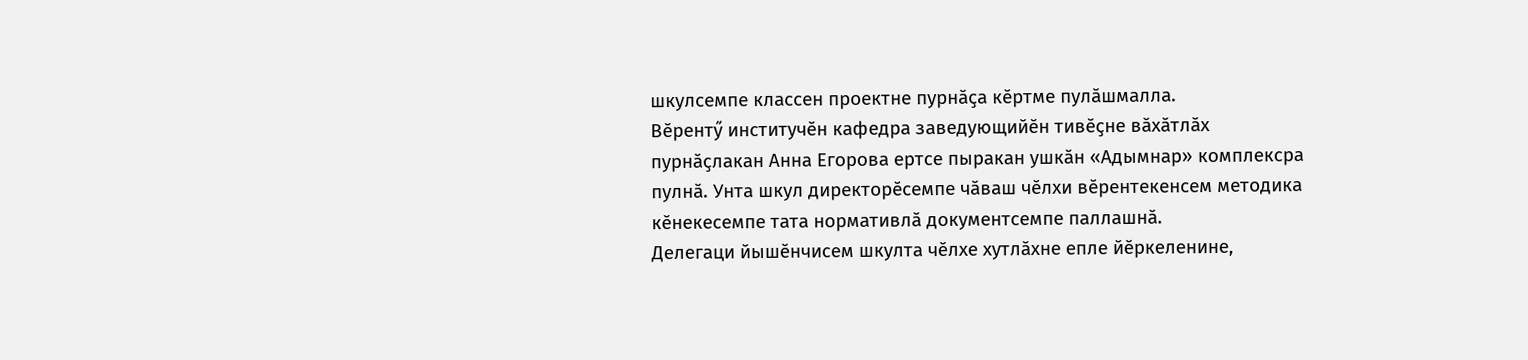шкулсемпе классен проектне пурнӑҫа кӗртме пулӑшмалла.
Вӗрентӳ институчӗн кафедра заведующийӗн тивӗҫне вӑхӑтлӑх пурнӑҫлакан Анна Егорова ертсе пыракан ушкӑн «Адымнар» комплексра пулнӑ. Унта шкул директорӗсемпе чӑваш чӗлхи вӗрентекенсем методика кӗнекесемпе тата нормативлӑ документсемпе паллашнӑ.
Делегаци йышӗнчисем шкулта чӗлхе хутлӑхне епле йӗркеленине,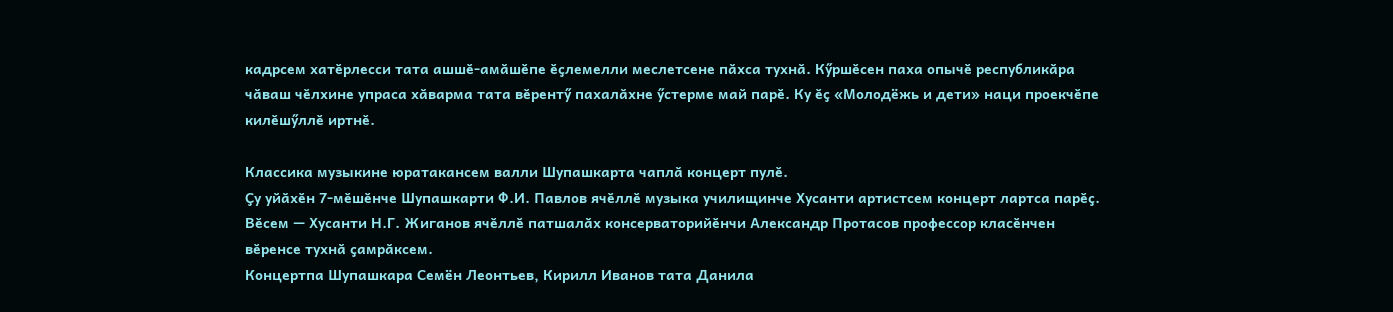кадрсем хатӗрлесси тата ашшӗ-амӑшӗпе ӗҫлемелли меслетсене пӑхса тухнӑ. Кӳршӗсен паха опычӗ республикӑра чӑваш чӗлхине упраса хӑварма тата вӗрентӳ пахалӑхне ӳстерме май парӗ. Ку ӗҫ «Молодёжь и дети» наци проекчӗпе килӗшӳллӗ иртнӗ.

Классика музыкине юратакансем валли Шупашкарта чаплӑ концерт пулӗ.
Ҫу уйӑхӗн 7-мӗшӗнче Шупашкарти Ф.И. Павлов ячӗллӗ музыка училищинче Хусанти артистсем концерт лартса парӗҫ. Вӗсем — Хусанти Н.Г. Жиганов ячӗллӗ патшалӑх консерваторийӗнчи Александр Протасов профессор класӗнчен вӗренсе тухнӑ ҫамрӑксем.
Концертпа Шупашкара Семён Леонтьев, Кирилл Иванов тата Данила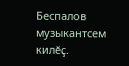Беспалов музыкантсем килӗҫ.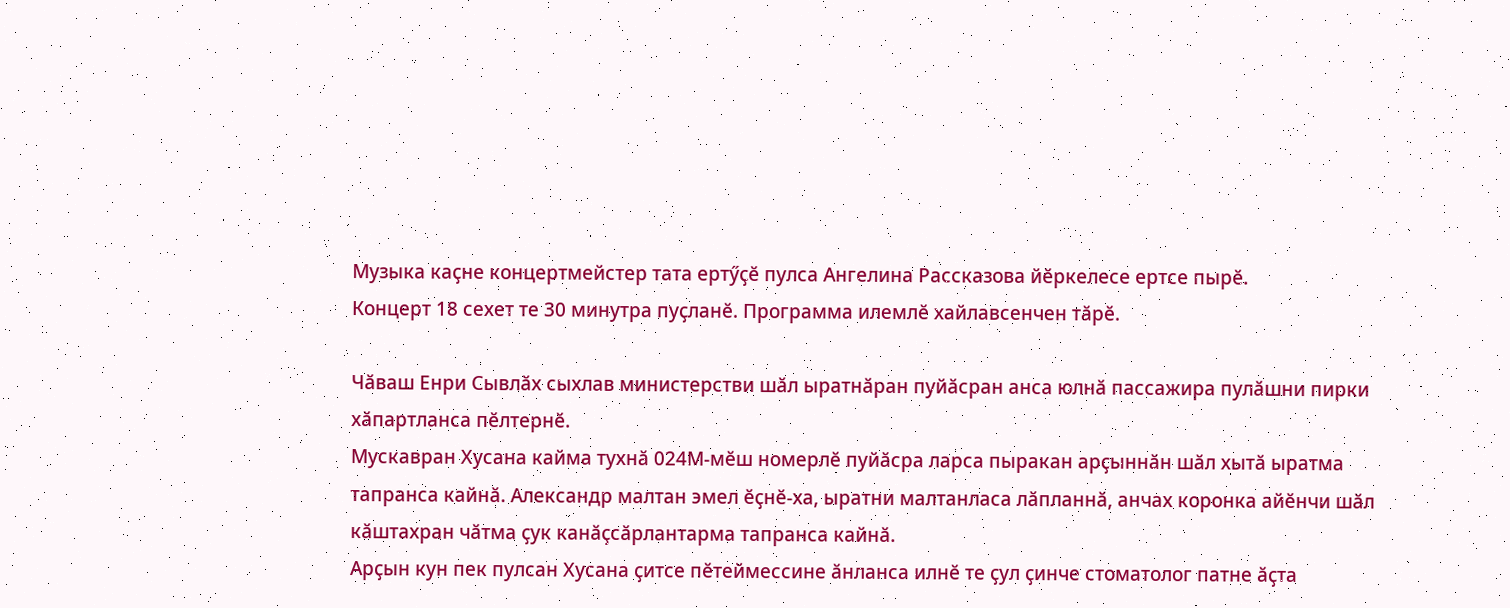Музыка каҫне концертмейстер тата ертӳҫӗ пулса Ангелина Рассказова йӗркелесе ертсе пырӗ.
Концерт 18 сехет те 30 минутра пуҫланӗ. Программа илемлӗ хайлавсенчен тӑрӗ.

Чӑваш Енри Сывлӑх сыхлав министерстви шӑл ыратнӑран пуйӑсран анса юлнӑ пассажира пулӑшни пирки хӑпартланса пӗлтернӗ.
Мускавран Хусана кайма тухнӑ 024М-мӗш номерлӗ пуйӑсра ларса пыракан арҫыннӑн шӑл хытӑ ыратма тапранса кайнӑ. Александр малтан эмел ӗҫнӗ-ха, ыратни малтанласа лӑпланнӑ, анчах коронка айӗнчи шӑл кӑштахран чӑтма ҫук канӑҫсӑрлантарма тапранса кайнӑ.
Арҫын кун пек пулсан Хусана ҫитсе пӗтеймессине ӑнланса илнӗ те ҫул ҫинче стоматолог патне ӑҫта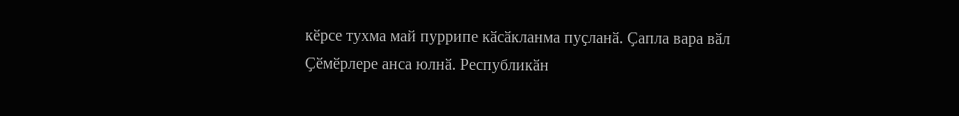кӗрсе тухма май пуррипе кӑсӑкланма пуҫланӑ. Ҫапла вара вӑл Ҫӗмӗрлере анса юлнӑ. Республикӑн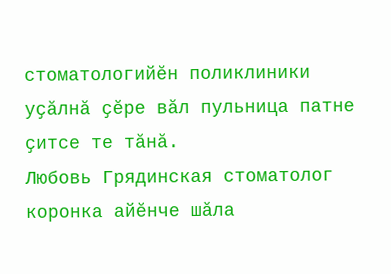стоматологийӗн поликлиники уҫӑлнӑ ҫӗре вӑл пульница патне ҫитсе те тӑнӑ.
Любовь Грядинская стоматолог коронка айӗнче шӑла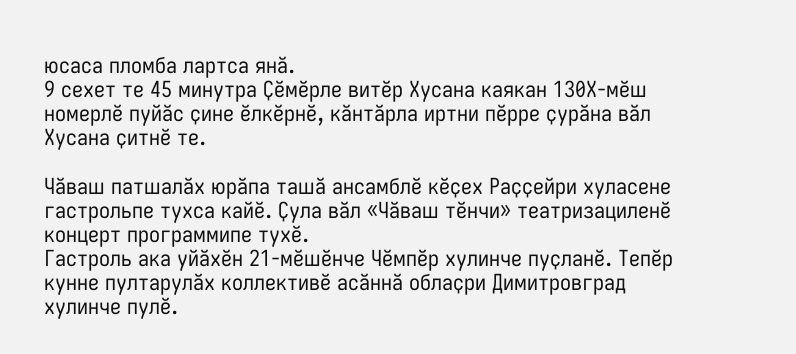юсаса пломба лартса янӑ.
9 сехет те 45 минутра Ҫӗмӗрле витӗр Хусана каякан 130Х-мӗш номерлӗ пуйӑс ҫине ӗлкӗрнӗ, кӑнтӑрла иртни пӗрре ҫурӑна вӑл Хусана ҫитнӗ те.

Чӑваш патшалӑх юрӑпа ташӑ ансамблӗ кӗҫех Раҫҫейри хуласене гастрольпе тухса кайӗ. Ҫула вӑл «Чӑваш тӗнчи» театризациленӗ концерт программипе тухӗ.
Гастроль ака уйӑхӗн 21-мӗшӗнче Чӗмпӗр хулинче пуҫланӗ. Тепӗр кунне пултарулӑх коллективӗ асӑннӑ облаҫри Димитровград хулинче пулӗ.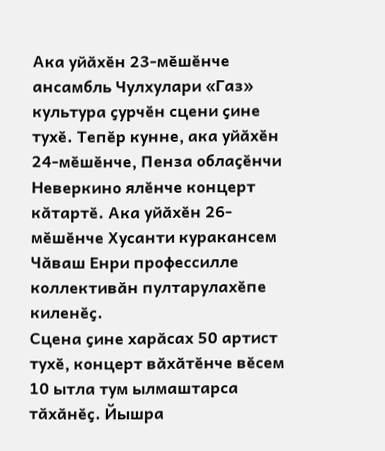Ака уйӑхӗн 23-мӗшӗнче ансамбль Чулхулари «Газ» культура ҫурчӗн сцени ҫине тухӗ. Тепӗр кунне, ака уйӑхӗн 24-мӗшӗнче, Пенза облаҫӗнчи Неверкино ялӗнче концерт кӑтартӗ. Ака уйӑхӗн 26-мӗшӗнче Хусанти куракансем Чӑваш Енри профессилле коллективӑн пултарулахӗпе киленӗҫ.
Сцена ҫине харӑсах 50 артист тухӗ, концерт вӑхӑтӗнче вӗсем 10 ытла тум ылмаштарса тӑхӑнӗҫ. Йышра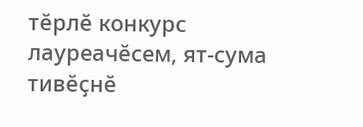тӗрлӗ конкурс лауреачӗсем, ят-сума тивӗҫнӗ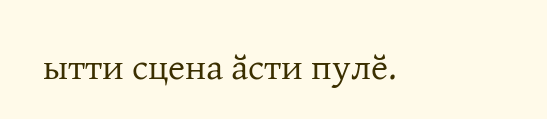ытти сцена ӑсти пулӗ.